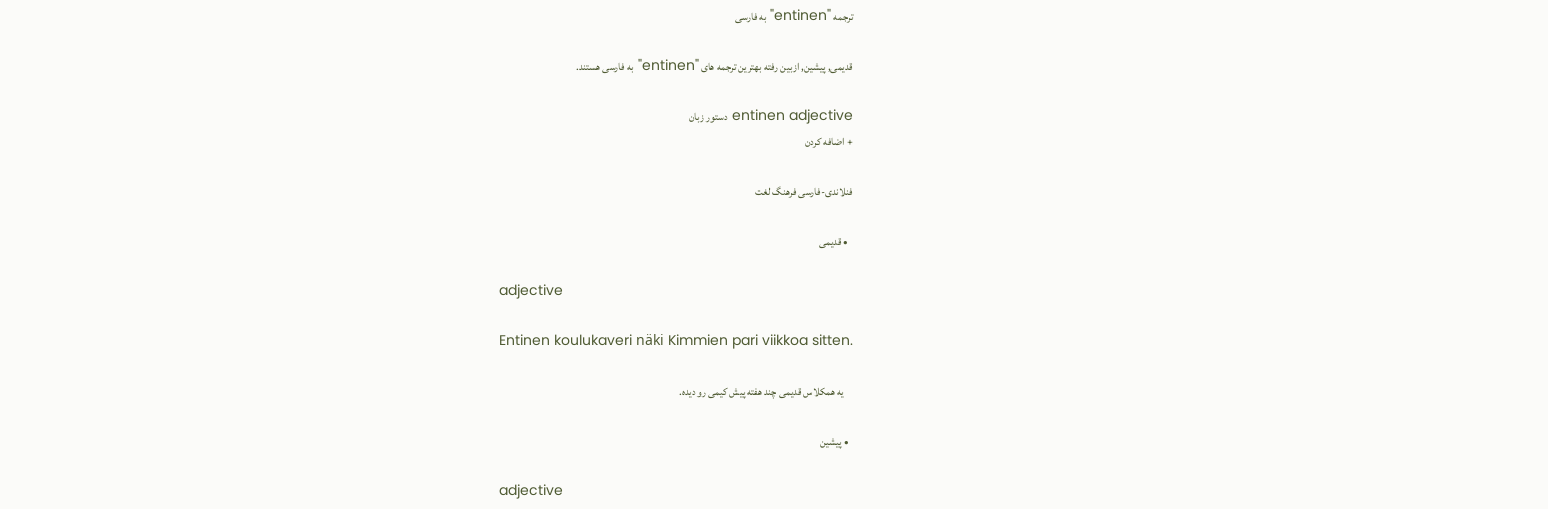ترجمه "entinen" به فارسی

قدیمی, پیشین, ازبین رفته بهترین ترجمه های "entinen" به فارسی هستند.

entinen adjective دستور زبان
+ اضافه کردن

فنلاندی-فارسی فرهنگ لغت

  • قدیمی

    adjective

    Entinen koulukaveri näki Kimmien pari viikkoa sitten.

    یه همکلاس قدیمی چند هفته پیش کیمی رو دیده.

  • پیشین

    adjective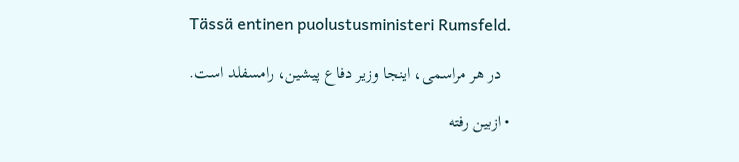Tässä entinen puolustusministeri Rumsfeld.

    در هر مراسمی، اینجا وزیر دفاع پیشین، رامسفلد است.

  • ازبین رفته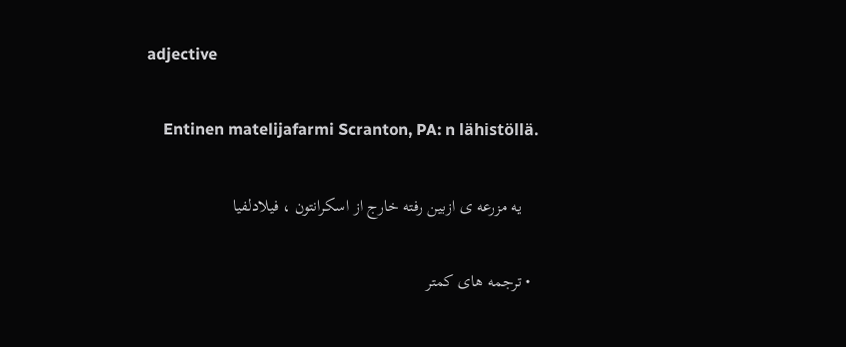adjective

    Entinen matelijafarmi Scranton, PA: n lähistöllä.

    یه مزرعه ی ازبین رفته خارج از اسکرانتون ، فیلادلفیا

  • ترجمه های کمتر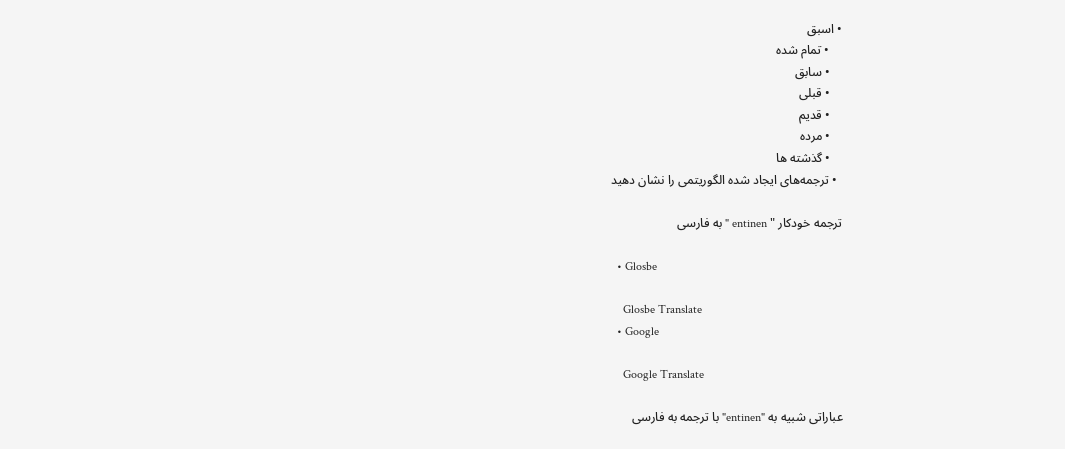• اسبق
    • تمام شده
    • سابق
    • قبلی
    • قدیم
    • مرده
    • گذشته ها
  • ترجمه‌های ایجاد شده الگوریتمی را نشان دهید

ترجمه خودکار " entinen " به فارسی

  • Glosbe

    Glosbe Translate
  • Google

    Google Translate

عباراتی شبیه به "entinen" با ترجمه به فارسی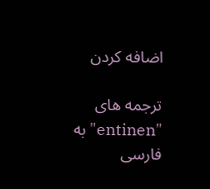اضافه کردن

ترجمه های "entinen" به فارسی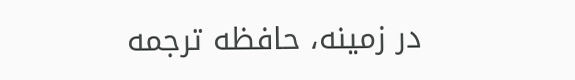در زمینه، حافظه ترجمه